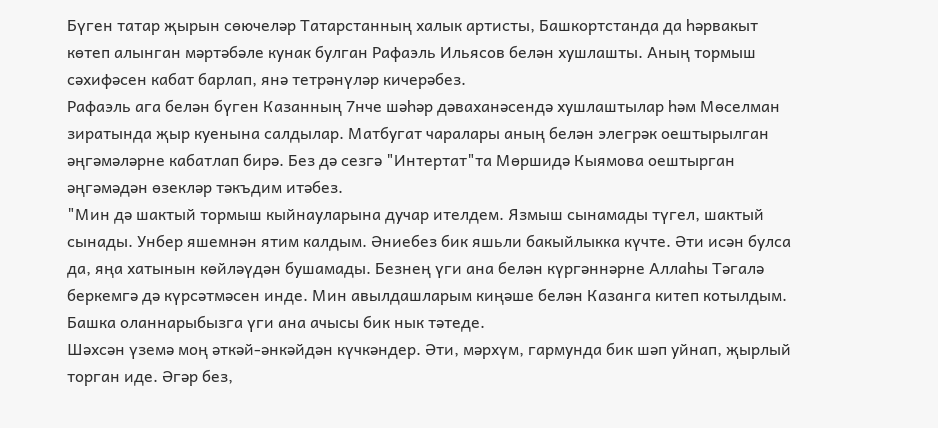Бүген татар җырын сөючеләр Татарстанның халык артисты, Башкортстанда да һәрвакыт көтеп алынган мәртәбәле кунак булган Рафаэль Ильясов белән хушлашты. Аның тормыш сәхифәсен кабат барлап, янә тетрәнүләр кичерәбез.
Рафаэль ага белән бүген Казанның 7нче шәһәр дәваханәсендә хушлаштылар һәм Мөселман зиратында җыр куенына салдылар. Матбугат чаралары аның белән элегрәк оештырылган әңгәмәләрне кабатлап бирә. Без дә сезгә "Интертат"та Мөршидә Кыямова оештырган әңгәмәдән өзекләр тәкъдим итәбез.
"Мин дә шактый тормыш кыйнауларына дучар ителдем. Язмыш сынамады түгел, шактый сынады. Унбер яшемнән ятим калдым. Әниебез бик яшьли бакыйлыкка күчте. Әти исән булса да, яңа хатынын көйләүдән бушамады. Безнең үги ана белән күргәннәрне Аллаһы Тәгалә беркемгә дә күрсәтмәсен инде. Мин авылдашларым киңәше белән Казанга китеп котылдым. Башка оланнарыбызга үги ана ачысы бик нык тәтеде.
Шәхсән үземә моң әткәй-әнкәйдән күчкәндер. Әти, мәрхүм, гармунда бик шәп уйнап, җырлый торган иде. Әгәр без,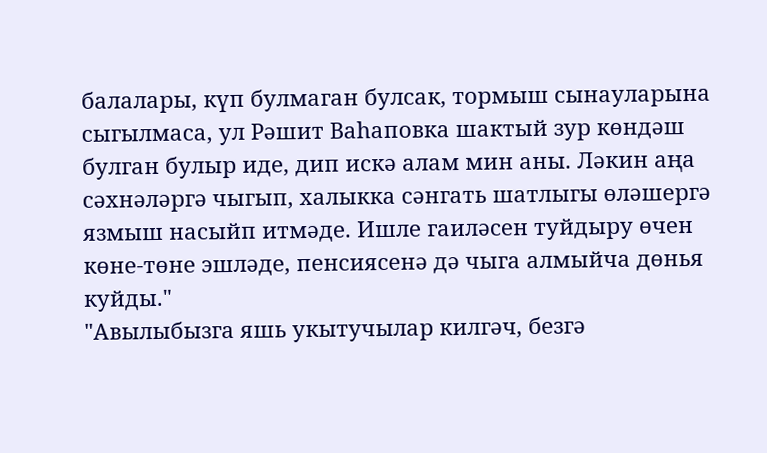балалары, күп булмаган булсак, тормыш сынауларына сыгылмаса, ул Рәшит Ваһаповка шактый зур көндәш булган булыр иде, дип искә алам мин аны. Ләкин аңа сәхнәләргә чыгып, халыкка сәнгать шатлыгы өләшергә язмыш насыйп итмәде. Ишле гаиләсен туйдыру өчен көне-төне эшләде, пенсиясенә дә чыга алмыйча дөнья куйды."
"Авылыбызга яшь укытучылар килгәч, безгә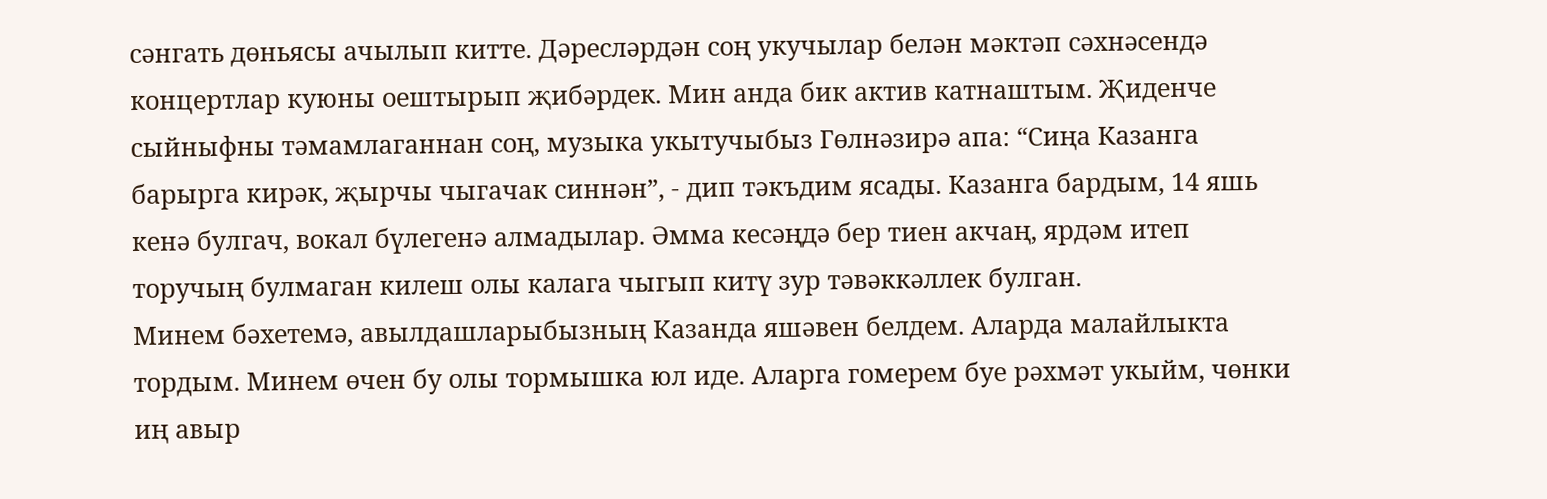сәнгать дөньясы ачылып китте. Дәресләрдән соң укучылар белән мәктәп сәхнәсендә концертлар куюны оештырып җибәрдек. Мин анда бик актив катнаштым. Җиденче сыйныфны тәмамлаганнан соң, музыка укытучыбыз Гөлнәзирә апа: “Сиңа Казанга барырга кирәк, җырчы чыгачак синнән”, - дип тәкъдим ясады. Казанга бардым, 14 яшь кенә булгач, вокал бүлегенә алмадылар. Әмма кесәңдә бер тиен акчаң, ярдәм итеп торучың булмаган килеш олы калага чыгып китү зур тәвәккәллек булган.
Минем бәхетемә, авылдашларыбызның Казанда яшәвен белдем. Аларда малайлыкта тордым. Минем өчен бу олы тормышка юл иде. Аларга гомерем буе рәхмәт укыйм, чөнки иң авыр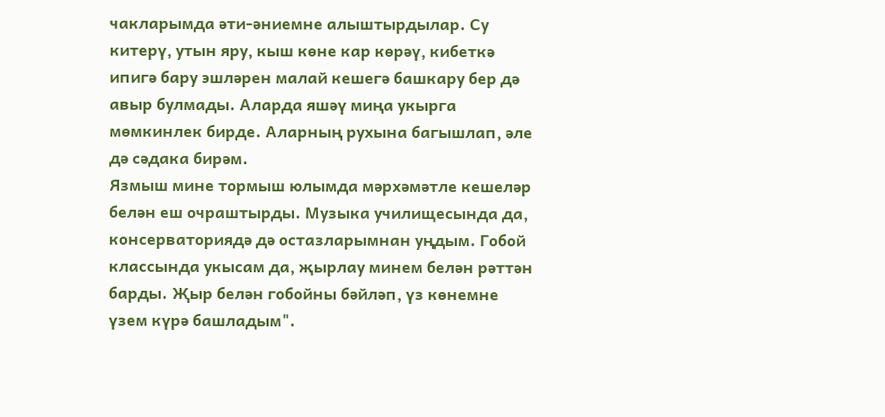чакларымда әти-әниемне алыштырдылар. Су китерү, утын яру, кыш көне кар көрәү, кибеткә ипигә бару эшләрен малай кешегә башкару бер дә авыр булмады. Аларда яшәү миңа укырга мөмкинлек бирде. Аларның рухына багышлап, әле дә сәдака бирәм.
Язмыш мине тормыш юлымда мәрхәмәтле кешеләр белән еш очраштырды. Музыка училищесында да, консерваториядә дә остазларымнан уңдым. Гобой классында укысам да, җырлау минем белән рәттән барды. Җыр белән гобойны бәйләп, үз көнемне үзем күрә башладым".